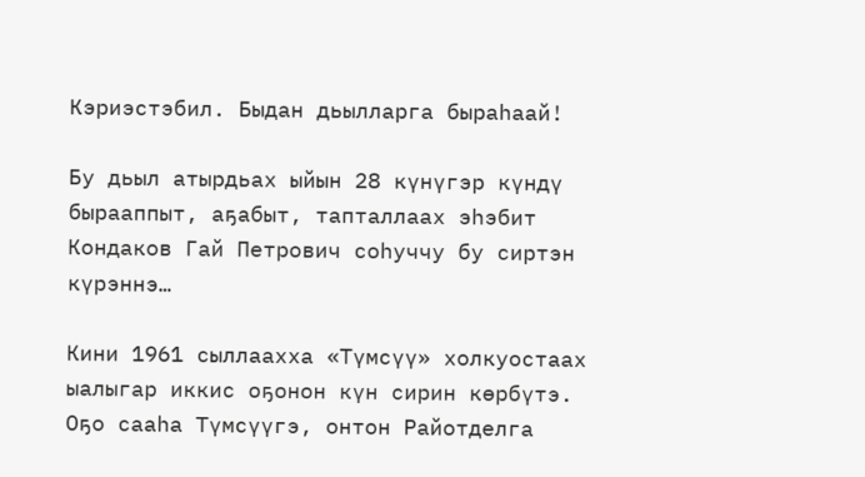Кэриэстэбил. Быдан дьылларга быраһаай!

Бу дьыл атырдьах ыйын 28 күнүгэр күндү бырааппыт, аҕабыт, тапталлаах эһэбит Кондаков Гай Петрович соһуччу бу сиртэн күрэннэ…

Кини 1961 сыллаахха «Түмсүү» холкуостаах ыалыгар иккис оҕонон күн сирин көрбүтэ. Оҕо сааһа Түмсүүгэ, онтон Райотделга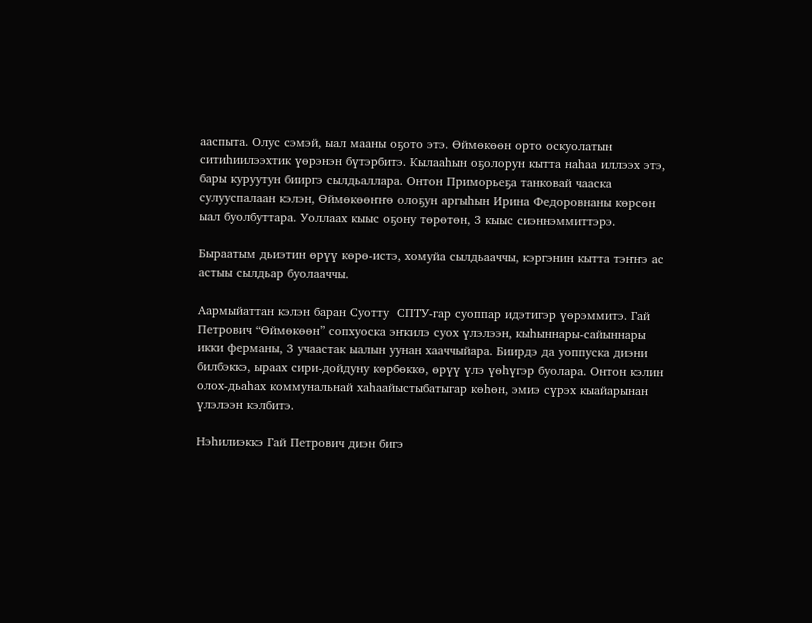ааспыта. Олус сэмэй, ыал мааны оҕото этэ. Өймөкөөн орто оскуолатын ситиһиилээхтик үөрэнэн бүтэрбитэ. Кылааһын оҕолорун кытта наһаа иллээх этэ, бары куруутун бииргэ сылдьаллара. Онтон Приморьеҕа танковай чааска сулууспалаан кэлэн, Өймөкөөҥҥө олоҕун аргыһын Ирина Федоровнаны көрсөн ыал буолбуттара. Уоллаах кыыс оҕону төрөтөн, 3 кыыс сиэннэммиттэрэ.

Быраатым дьиэтин өрүү көрө-истэ, хомуйа сылдьааччы, кэргэнин кытта тэҥҥэ ас астыы сылдьар буолааччы.

Аармыйаттан кэлэн баран Суотту  СПТУ-гар суоппар идэтигэр үөрэммитэ. Гай Петрович “Өймөкөөн” сопхуоска эҥкилэ суох үлэлээн, кыһыннары-сайыннары икки ферманы, 3 учаастак ыалын уунан хааччыйара. Биирдэ да уоппуска диэни билбэккэ, ыраах сири-дойдуну көрбөккө, өрүү үлэ үөһүгэр буолара. Онтон кэлин олох-дьаһах коммунальнай хаһаайыстыбатыгар көһөн, эмиэ сүрэх кыайарынан үлэлээн кэлбитэ.

Нэһилиэккэ Гай Петрович диэн бигэ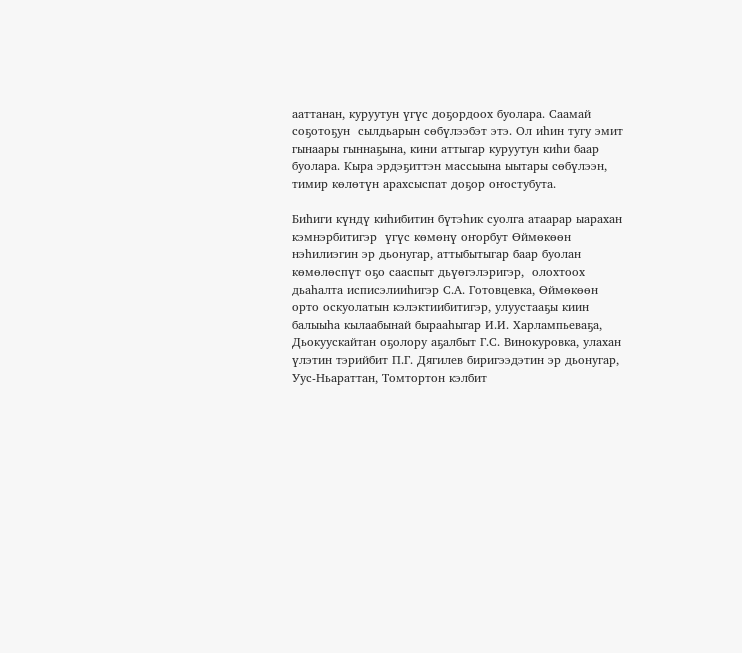ааттанан, куруутун үгүс доҕордоох буолара. Саамай  соҕотоҕун  сылдьарын сөбүлээбэт этэ. Ол иһин тугу эмит гынаары гыннаҕына, кини аттыгар куруутун киһи баар буолара. Кыра эрдэҕиттэн массыына ыытары сөбүлээн, тимир көлөтүн арахсыспат доҕор оҥостубута.

Биһиги күндү киһибитин бүтэһик суолга атаарар ыарахан кэмнэрбитигэр  үгүс көмөнү оҥорбут Өймөкөөн нэһилиэгин эр дьонугар, аттыбытыгар баар буолан көмөлөспүт оҕо сааспыт дьүөгэлэригэр,  олохтоох дьаһалта исписэлииһигэр С.А. Готовцевка, Өймөкөөн орто оскуолатын кэлэктиибитигэр, улуустааҕы киин балыыһа кылаабынай бырааһыгар И.И. Харлампьеваҕа, Дьокуускайтан оҕолору аҕалбыт Г.С. Винокуровка, улахан үлэтин тэрийбит П.Г. Дягилев биригээдэтин эр дьонугар, Уус-Ньараттан, Томтортон кэлбит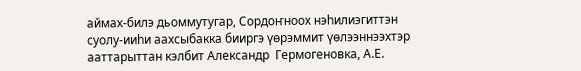аймах-билэ дьоммутугар, Сордоҥноох нэһилиэгиттэн суолу-ииһи аахсыбакка бииргэ үөрэммит үөлээннээхтэр ааттарыттан кэлбит Александр  Гермогеновка, А.Е.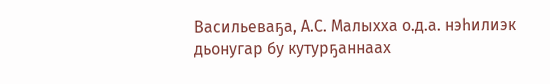Васильеваҕа, А.С. Малыхха о.д.а. нэһилиэк дьонугар бу кутурҕаннаах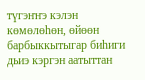түгэҥҥэ кэлэн көмөлөһөн, өйөөн барбыккытыгар биһиги дьиэ кэргэн аатыттан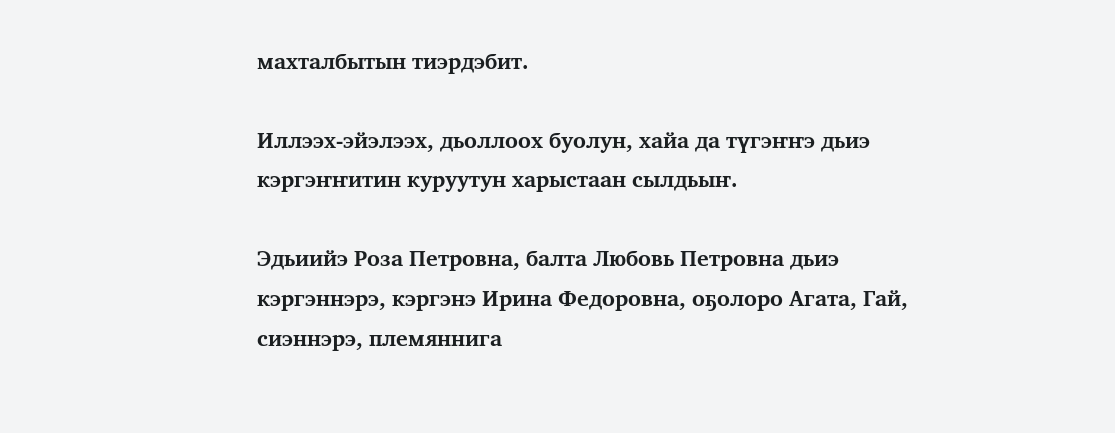махталбытын тиэрдэбит.

Иллээх-эйэлээх, дьоллоох буолун, хайа да түгэҥҥэ дьиэ кэргэҥҥитин куруутун харыстаан сылдьыҥ.

Эдьиийэ Роза Петровна, балта Любовь Петровна дьиэ кэргэннэрэ, кэргэнэ Ирина Федоровна, оҕолоро Агата, Гай, сиэннэрэ, племяннига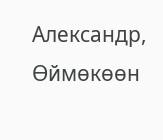Александр, Өймөкөөн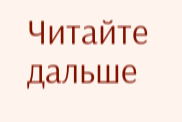Читайте дальше